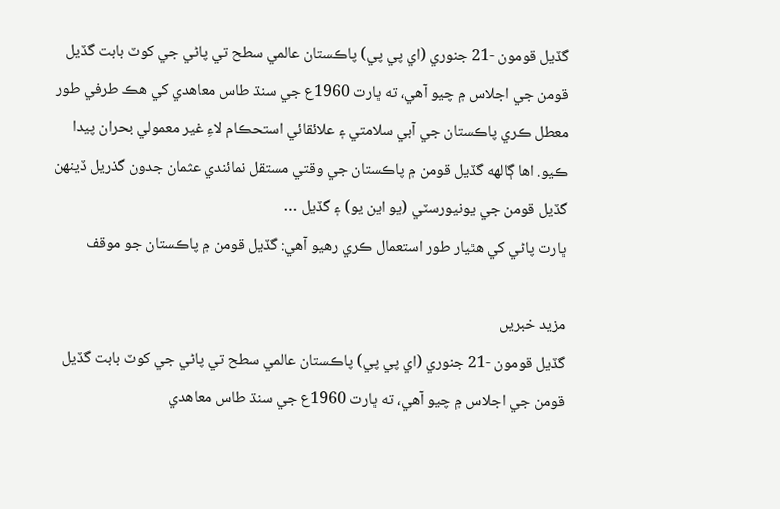گڏيل قومون -21 جنوري (اي پي پي) پاڪستان عالمي سطح تي پاڻي جي کوٽ بابت گڏيل قومن جي اجلاس ۾ چيو آهي، ته ڀارت 1960ع جي سنڌ طاس معاهدي کي هڪ طرفي طور معطل ڪري پاڪستان جي آبي سلامتي ۽ علائقائي استحڪام لاءِ غير معمولي بحران پيدا ڪيو. اها ڳالهه گڏيل قومن ۾ پاڪستان جي وقتي مستقل نمائندي عثمان جدون گذريل ڏينهن گڏيل قومن جي يونيورسٽي (يو اين يو) ۽ گڏيل …
ڀارت پاڻي کي هٿيار طور استعمال ڪري رهيو آهي: گڏيل قومن ۾ پاڪستان جو موقف

مزید خبریں
گڏيل قومون -21 جنوري (اي پي پي) پاڪستان عالمي سطح تي پاڻي جي کوٽ بابت گڏيل قومن جي اجلاس ۾ چيو آهي، ته ڀارت 1960ع جي سنڌ طاس معاهدي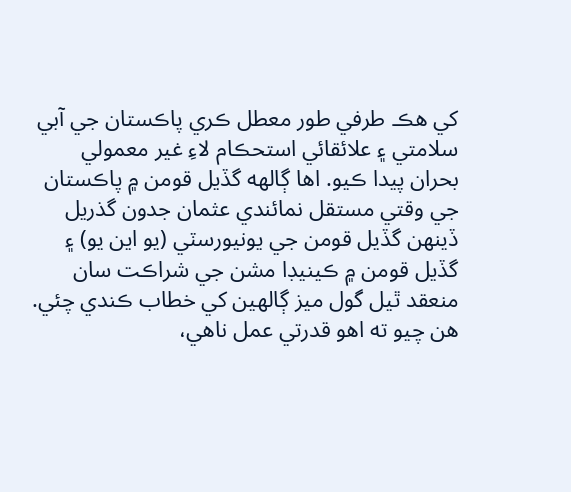کي هڪ طرفي طور معطل ڪري پاڪستان جي آبي سلامتي ۽ علائقائي استحڪام لاءِ غير معمولي بحران پيدا ڪيو. اها ڳالهه گڏيل قومن ۾ پاڪستان جي وقتي مستقل نمائندي عثمان جدون گذريل ڏينهن گڏيل قومن جي يونيورسٽي (يو اين يو) ۽ گڏيل قومن ۾ ڪينيڊا مشن جي شراڪت سان منعقد ٿيل گول ميز ڳالهين کي خطاب ڪندي چئي. هن چيو ته اهو قدرتي عمل ناهي،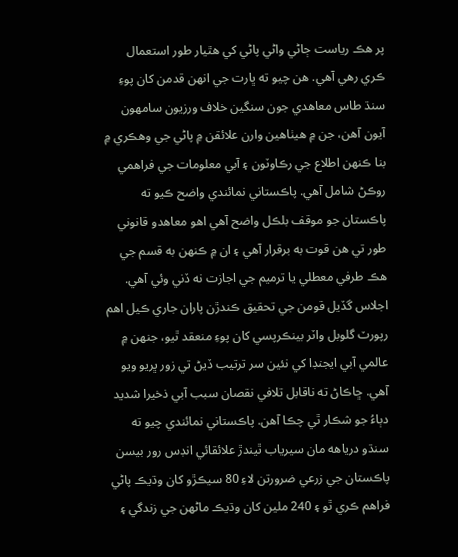پر هڪ رياست ڄاڻي واڻي پاڻي کي هٿيار طور استعمال ڪري رهي آهي. هن چيو ته ڀارت جي انهن قدمن کان پوءِ سنڌ طاس معاهدي جون سنگين خلاف ورزيون سامهون آيون آهن، جن ۾ هيٺاهين وارن علائقن ۾ پاڻي جي وهڪري ۾ بنا ڪنهن اطلاع جي رڪاوٽون ۽ آبي معلومات جي فراهمي روڪڻ شامل آهي. پاڪستاني نمائندي واضح ڪيو ته پاڪستان جو موقف بلڪل واضح آهي اهو معاهدو قانوني طور تي هن قوت به برقرار آهي ۽ ان ۾ ڪنهن به قسم جي هڪ طرفي معطلي يا ترميم جي اجازت نه ڏني وئي آهي. اجلاس گڏيل قومن جي تحقيق ڪندڙن پاران جاري ڪيل اهم رپورٽ گلوبل واٽر بينڪرپسي کان پوءِ منعقد ٿيو، جنهن ۾ عالمي آبي ايجنڊا کي نئين سر ترتيب ڏيڻ تي زور ڀريو ويو آهي. ڇاڪاڻ ته ناقابل تلافي نقصان سبب آبي ذخيرا شديد دٻاءُ جو شڪار ٿي چڪا آهن. پاڪستاني نمائندي چيو ته سنڌو درياهه مان سيرياب ٿيندڙ علائقائي انڊس رور بيسن پاڪستان جي زرعي ضرورتن لاءِ 80 سيڪڙو کان وڌيڪ پاڻي فراهم ڪري ٿو ۽ 240 ملين کان وڌيڪ ماڻهن جي زندگي ۽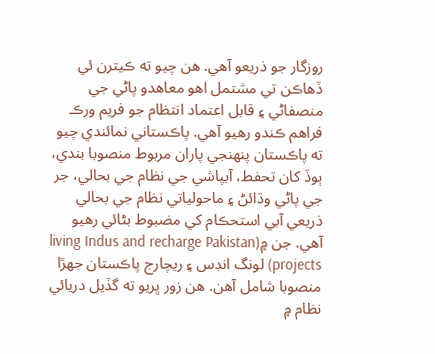روزگار جو ذريعو آهي. هن چيو ته ڪيترن ئي ڏهاڪن تي مشتمل اهو معاهدو پاڻي جي منصفاڻي ۽ قابل اعتماد انتظام جو فريم ورڪ فراهم ڪندو رهيو آهي. پاڪستاني نمائندي چيو ته پاڪستان پنهنجي پاران مربوط منصوبا بندي، ٻوڏ کان تحفط، آبپاشي جي نظام جي بحالي، جر جي پاڻي وڌائڻ ۽ ماحولياتي نظام جي بحالي ذريعي آبي استحڪام کي مضبوط بڻائي رهيو آهي. جن ۾(living Indus and recharge Pakistan projects) لونگ انڊس ۽ ريچارج پاڪستان جهڙا منصوبا شامل آهن. هن زور ڀريو ته گڏيل دريائي نظام ۾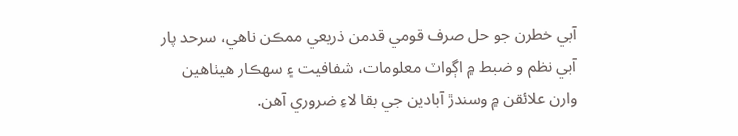آبي خطرن جو حل صرف قومي قدمن ذريعي ممڪن ناهي، سرحد پار آبي نظم و ضبط ۾ اڳواٽ معلومات، شفافيت ۽ سهڪار هيٺاهين وارن علائقن ۾ وسندڙ آبادين جي بقا لاءِ ضروري آهن.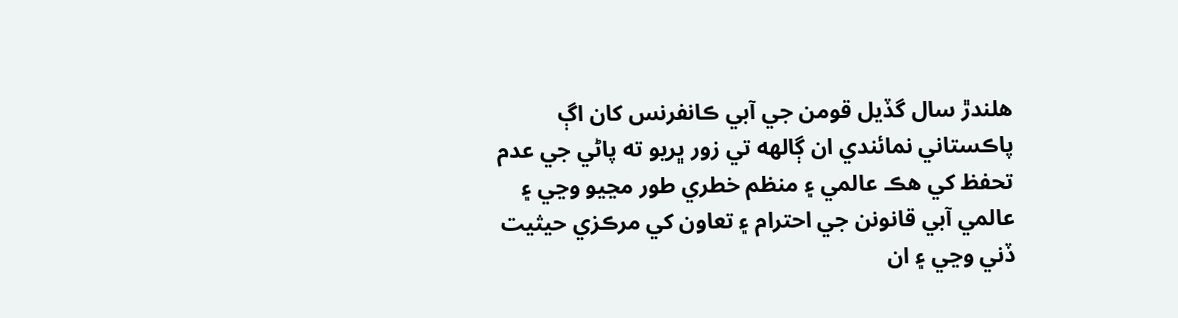هلندڙ سال گڏيل قومن جي آبي ڪانفرنس کان اڳ پاڪستاني نمائندي ان ڳالهه تي زور ڀريو ته پاڻي جي عدم تحفظ کي هڪ عالمي ۽ منظم خطري طور مڃيو وڃي ۽ عالمي آبي قانونن جي احترام ۽ تعاون کي مرڪزي حيثيت ڏني وڃي ۽ ان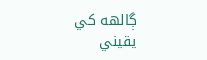ڳالهه کي يقيني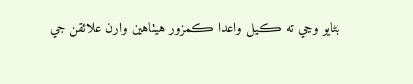بڻايو وڃي ته ڪيل واعدا ڪمزور هيٺاهين وارن علائقن جي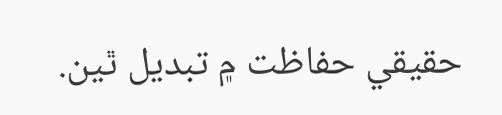حقيقي حفاظت ۾ تبديل ٿين.